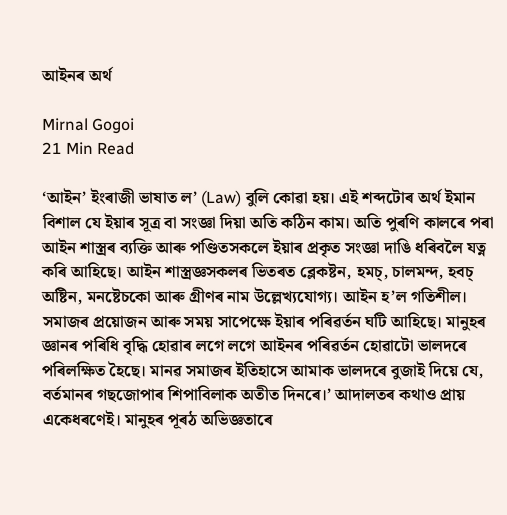আইনৰ অৰ্থ

Mirnal Gogoi
21 Min Read

‘আইন’ ইংৰাজী ভাষাত ল’ (Law) বুলি কোৱা হয়। এই শব্দটোৰ অৰ্থ ইমান বিশাল যে ইয়াৰ সূত্র বা সংজ্ঞা দিয়া অতি কঠিন কাম। অতি পুৰণি কালৰে পৰা আইন শাস্ত্ৰৰ ব্যক্তি আৰু পণ্ডিতসকলে ইয়াৰ প্ৰকৃত সংজ্ঞা দাঙি ধৰিবলৈ যত্ন কৰি আহিছে। আইন শাস্ত্ৰজ্ঞসকলৰ ভিতৰত ব্লেকষ্টন, হমচ্, চালমন্দ, হবচ্ অষ্টিন, মনষ্টেচকো আৰু গ্ৰীণৰ নাম উল্লেখ্যযোগ্য। আইন হ’ল গতিশীল। সমাজৰ প্ৰয়োজন আৰু সময় সাপেক্ষে ইয়াৰ পৰিৱৰ্তন ঘটি আহিছে। মানুহৰ জ্ঞানৰ পৰিধি বৃদ্ধি হোৱাৰ লগে লগে আইনৰ পৰিৱৰ্তন হোৱাটো ভালদৰে পৰিলক্ষিত হৈছে। মানৱ সমাজৰ ইতিহাসে আমাক ভালদৰে বুজাই দিয়ে যে, বৰ্তমানৰ গছজোপাৰ শিপাবিলাক অতীত দিনৰে।’ আদালতৰ কথাও প্রায় একেধৰণেই। মানুহৰ পূৰঠ অভিজ্ঞতাৰে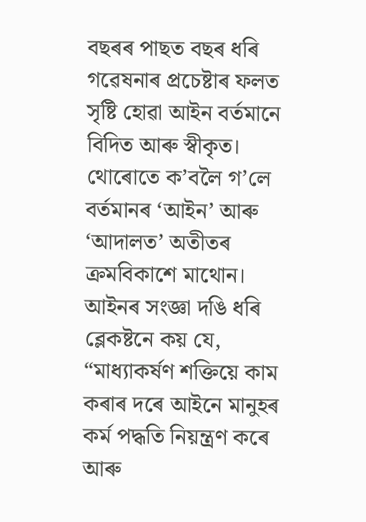বছৰৰ পাছত বছৰ ধৰি গৱেষনাৰ প্ৰচেষ্টাৰ ফলত সৃষ্টি হোৱা আইন বর্তমানে বিদিত আৰু স্বীকৃত। থোৰোতে ক’বলৈ গ’লে বৰ্তমানৰ ‘আইন’ আৰু ‘আদালত’ অতীতৰ ক্ৰমবিকাশে মাথোন। আইনৰ সংজ্ঞা দঙি ধৰি ব্লেকষ্টনে কয় যে, “মাধ্যাকর্ষণ শক্তিয়ে কাম কৰাৰ দৰে আইনে মানুহৰ কৰ্ম পদ্ধতি নিয়ন্ত্ৰণ কৰে আৰু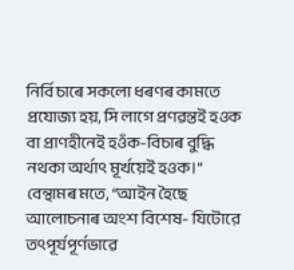নির্বিচাৰে সকলো ধৰণৰ কামতে প্রযোজ্য হয়, সি লাগে প্রণৱন্তই হওক বা প্রাণহীনেই হওঁক-বিচাৰ বুদ্ধি নথকা অর্থাৎ মূর্খয়েই হওক।” বেন্থামৰ মতে, “আইন হৈছে আলোচনাৰ অংশ বিশেষ- যিটোরে তৎপূর্যপূৰ্ণভাৱে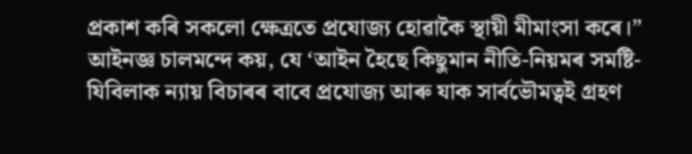প্ৰকাশ কৰি সকলো ক্ষেত্রতে প্রযোজ্য হোৱাকৈ স্থায়ী মীমাংসা কৰে।” আইনজ্ঞ চালমন্দে কয়, যে ‘আইন হৈছে কিছুমান নীতি-নিয়মৰ সমষ্টি-যিবিলাক ন্যায় বিচাৰৰ বাবে প্রযোজ্য আৰু যাক সার্বভৌমত্বই গ্রহণ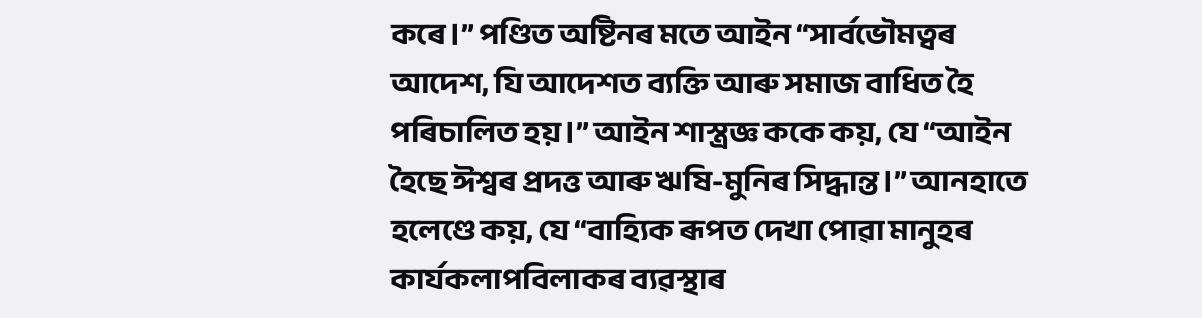কৰে।” পণ্ডিত অষ্টিনৰ মতে আইন “সাৰ্বভৌমত্বৰ আদেশ, যি আদেশত ব্যক্তি আৰু সমাজ বাধিত হৈ পৰিচালিত হয়।” আইন শাস্ত্রজ্ঞ ককে কয়, যে “আইন হৈছে ঈশ্বৰ প্ৰদত্ত আৰু ঋষি-মুনিৰ সিদ্ধান্ত।” আনহাতে হলেণ্ডে কয়, যে “বাহ্যিক ৰূপত দেখা পোৱা মানুহৰ কাৰ্যকলাপবিলাকৰ ব্যৱস্থাৰ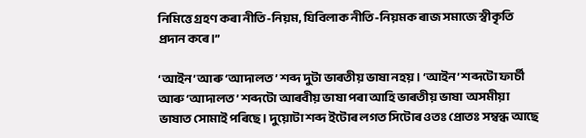নিমিত্তে গ্রহণ কৰা নীতি-নিয়ম, যিবিলাক নীতি-নিয়মক ৰাজ সমাজে স্বীকৃতি প্রদান কৰে।”

‘আইন’ আৰু ‘আদালত’ শব্দ দুটা ভাৰতীয় ভাষা নহয়। ‘আইন’ শব্দটো ফার্চী আৰু ‘আদালত’ শব্দটো আৰবীয় ভাষা পৰা আহি ভাৰতীয় ভাষা  অসমীয়া ভাষাত সোমাই পৰিছে। দুয়োটা শব্দ ইটোৰ লগত সিটোৰ ওতঃ প্রোতঃ সম্বন্ধ আছে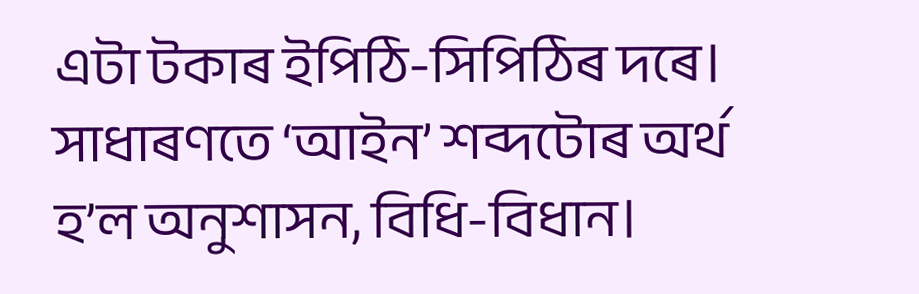এটা টকাৰ ইপিঠি-সিপিঠিৰ দৰে। সাধাৰণতে ‘আইন’ শব্দটোৰ অৰ্থ হ’ল অনুশাসন, বিধি-বিধান।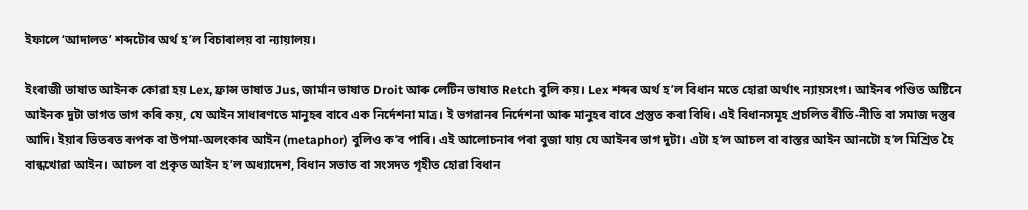ইফালে ‘আদালত’ শব্দটোৰ অৰ্থ হ’ল বিচাৰালয় বা ন্যায়ালয়।

ইংৰাজী ভাষাত আইনক কোৱা হয় Lex, ফ্রান্স ভাষাত Jus, জার্মান ভাষাত Droit আৰু লেটিন ভাষাত Retch বুলি কয়। Lex শব্দৰ অৰ্থ হ’ল বিধান মতে হোৱা অর্থাৎ ন্যায়সংগ। আইনৰ পণ্ডিত অষ্টিনে আইনক দুটা ভাগত ভাগ কৰি কয়, যে আইন সাধাৰণতে মানুহৰ বাবে এক নির্দেশনা মাত্র। ই ভগৱানৰ নিৰ্দেশনা আৰু মানুহৰ বাবে প্ৰস্তুত কৰা বিধি। এই বিধানসমূহ প্রচলিত ৰীতি-নীতি বা সমাজ দস্তুৰ আদি। ইয়াৰ ভিতৰত ৰূপক বা উপমা-অলংকাৰ আইন (metaphor) বুলিও ক’ব পাৰি। এই আলোচনাৰ পৰা বুজা যায় যে আইনৰ ভাগ দুটা। এটা হ’ল আচল বা বাস্তর আইন আনটো হ’ল মিশ্রিত হৈ বান্ধখোৱা আইন। আচল বা প্রকৃত আইন হ’ল অধ্যাদেশ, বিধান সভাত বা সংসদত গৃহীত হোৱা বিধান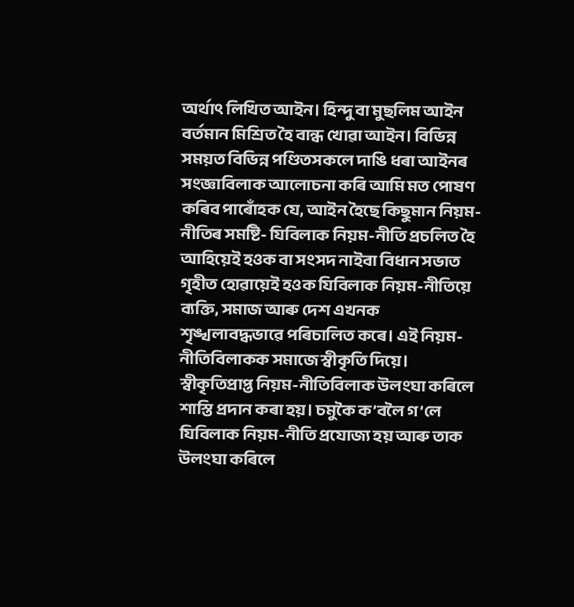অর্থাৎ লিখিত আইন। হিন্দু বা মুছলিম আইন বর্তমান মিশ্রিত হৈ বান্ধ খোৱা আইন। বিভিন্ন সময়ত বিভিন্ন পণ্ডিতসকলে দাঙি ধৰা আইনৰ সংজ্ঞাবিলাক আলোচনা কৰি আমি মত পোষণ কৰিব পাৰোঁহক যে, আইন হৈছে কিছুমান নিয়ম-নীতিৰ সমষ্টি- যিবিলাক নিয়ম-নীতি প্রচলিত হৈ আহিয়েই হওক বা সংসদ নাইবা বিধান সভাত গৃহীত হোৱায়েই হওক যিবিলাক নিয়ম-নীতিয়ে ব্যক্তি, সমাজ আৰু দেশ এখনক শৃঙ্খলাবদ্ধভাৱে পৰিচালিত কৰে। এই নিয়ম-নীতিবিলাকক সমাজে স্বীকৃতি দিয়ে। স্বীকৃতিপ্রাপ্ত নিয়ম-নীতিবিলাক উলংঘা কৰিলে শাস্তি প্রদান কৰা হয়। চমুকৈ ক’বলৈ গ’লে যিবিলাক নিয়ম-নীতি প্রযোজ্য হয় আৰু তাক উলংঘা কৰিলে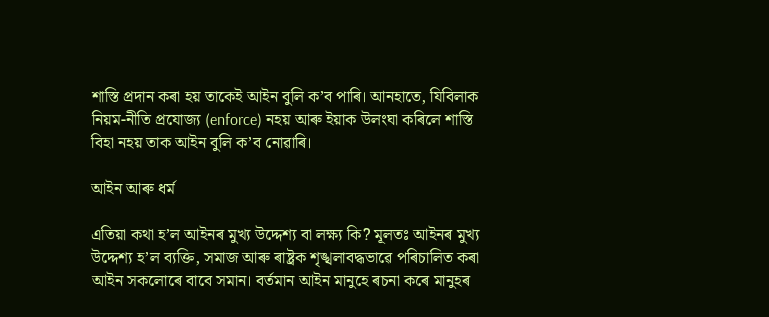শাস্তি প্রদান কৰা হয় তাকেই আইন বুলি ক’ব পাৰি। আনহাতে, যিবিলাক নিয়ম-নীতি প্রযোজ্য (enforce) নহয় আৰু ইয়াক উলংঘা কৰিলে শাস্তি বিহা নহয় তাক আইন বুলি ক’ব নোৱাৰি।

আইন আৰু ধৰ্ম

এতিয়া কথা হ’ল আইনৰ মুখ্য উদ্দেশ্য বা লক্ষ্য কি? মূলতঃ আইনৰ মুখ্য উদ্দেশ্য হ’ল ব্যক্তি, সমাজ আৰু ৰাষ্ট্ৰক শৃঙ্খলাবদ্ধভাৱে পৰিচালিত কৰা আইন সকলোৰে বাবে সমান। বর্তমান আইন মানুহে ৰচনা কৰে মানুহৰ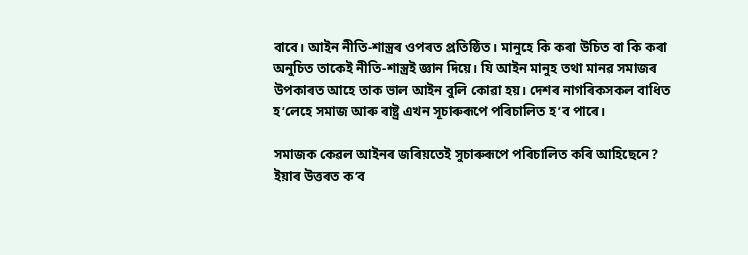বাবে। আইন নীতি-শাস্ত্ৰৰ ওপৰত প্রতিষ্ঠিত। মানুহে কি কৰা উচিত বা কি কৰা অনুচিত তাকেই নীতি-শাস্ত্রই জ্ঞান দিয়ে। যি আইন মানুহ তথা মানৱ সমাজৰ উপকাৰত আহে তাক ভাল আইন বুলি কোৱা হয়। দেশৰ নাগৰিকসকল বাধিত হ’লেহে সমাজ আৰু ৰাষ্ট্ৰ এখন সূচাৰুৰূপে পৰিচালিত হ’ব পাৰে।

সমাজক কেৱল আইনৰ জৰিয়তেই সুচাৰুৰূপে পৰিচালিত কৰি আহিছেনে? ইয়াৰ উত্তৰত ক’ব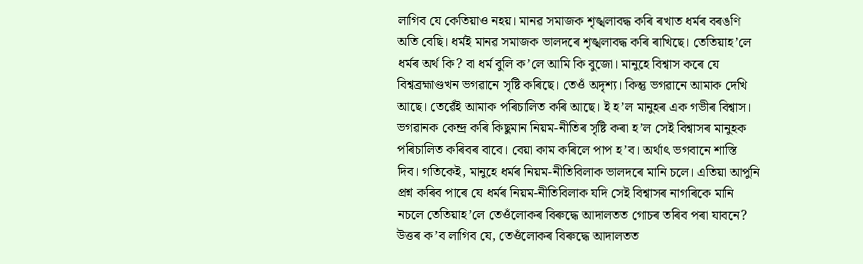লাগিব যে কেতিয়াও নহয়। মানৱ সমাজক শৃঙ্খলাবদ্ধ কৰি ৰখাত ধৰ্মৰ বৰঙণি অতি বেছি। ধর্মই মানৱ সমাজক ভালদৰে শৃঙ্খলাবদ্ধ কৰি ৰাখিছে। তেতিয়াহ’লে ধৰ্মৰ অৰ্থ কি? বা ধর্ম বুলি ক’লে আমি কি বুজো। মানুহে বিশ্বাস কৰে যে বিশ্বব্রহ্মাণ্ডখন ভগৱানে সৃষ্টি কৰিছে। তেওঁ অদৃশ্য। কিন্তু ভগৱানে আমাক দেখি আছে। তেৱেঁই আমাক পৰিচালিত কৰি আছে। ই হ’ল মানুহৰ এক গভীৰ বিশ্বাস। ভগৱানক কেন্দ্ৰ কৰি কিছুমান নিয়ম-নীতিৰ সৃষ্টি কৰা হ’ল সেই বিশ্বাসৰ মানুহক পৰিচালিত কৰিবৰ বাবে। বেয়া কাম কৰিলে পাপ হ’ব। অর্থাৎ ভগবানে শাস্তি দিব। গতিকেই, মানুহে ধৰ্মৰ নিয়ম-নীতিবিলাক ভালদৰে মানি চলে। এতিয়া আপুনি প্রশ্ন কৰিব পাৰে যে ধৰ্মৰ নিয়ম-নীতিবিলাক যদি সেই বিশ্বাসৰ নাগৰিকে মানি নচলে তেতিয়াহ’লে তেওঁলোকৰ বিৰুদ্ধে আদালতত গোচৰ তৰিব পৰা যাবনে? উত্তৰ ক’ব লাগিব যে, তেওঁলোকৰ বিৰুদ্ধে আদালতত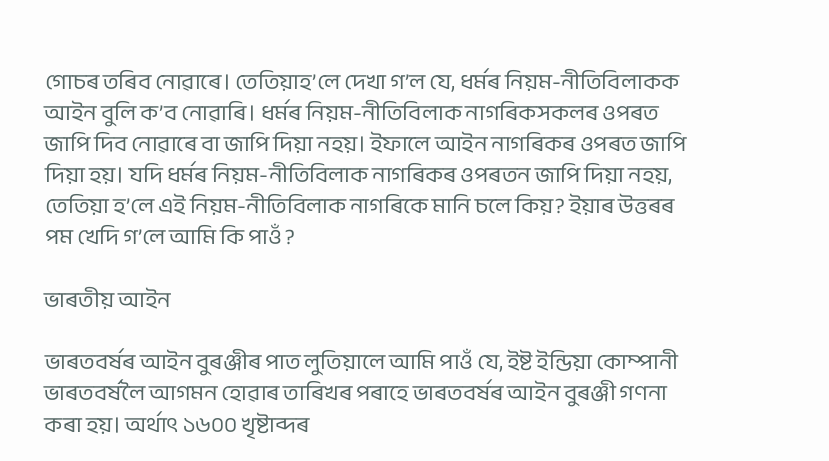গোচৰ তৰিব নোৱাৰে। তেতিয়াহ’লে দেখা গ’ল যে, ধৰ্মৰ নিয়ম-নীতিবিলাকক আইন বুলি ক’ব নোৱাৰি। ধৰ্মৰ নিয়ম-নীতিবিলাক নাগৰিকসকলৰ ওপৰত জাপি দিব নোৱাৰে বা জাপি দিয়া নহয়। ইফালে আইন নাগৰিকৰ ওপৰত জাপি দিয়া হয়। যদি ধৰ্মৰ নিয়ম-নীতিবিলাক নাগৰিকৰ ওপৰতন জাপি দিয়া নহয়, তেতিয়া হ’লে এই নিয়ম-নীতিবিলাক নাগৰিকে মানি চলে কিয়? ইয়াৰ উত্তৰৰ পম খেদি গ’লে আমি কি পাওঁ ?

ভাৰতীয় আইন

ভাৰতবৰ্ষৰ আইন বুৰঞ্জীৰ পাত লুতিয়ালে আমি পাওঁ যে, ইষ্ট ইন্ডিয়া কোম্পানী ভাৰতবৰ্ষলৈ আগমন হোৱাৰ তাৰিখৰ পৰাহে ভাৰতবৰ্ষৰ আইন বুৰঞ্জী গণনা কৰা হয়। অর্থাৎ ১৬০০ খৃষ্টাব্দৰ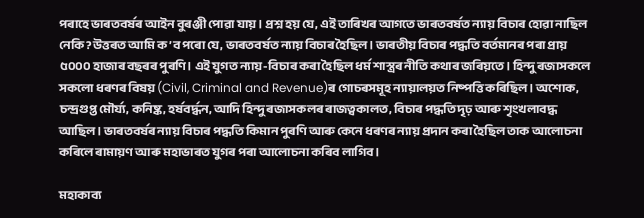পৰাহে ভাৰতবৰ্ষৰ আইন বুৰঞ্জী পোৱা যায়। প্রশ্ন হয় যে, এই তাৰিখৰ আগতে ভাৰতবৰ্ষত ন্যায় বিচাৰ হোৱা নাছিল নেকি? উত্তৰত আমি ক’ব পৰো যে, ভাৰতবৰ্ষত ন্যায় বিচাৰ হৈছিল। ভাৰতীয় বিচাৰ পদ্ধতি বৰ্তমানৰ পৰা প্ৰায় ৫০০০ হাজাৰ বছৰৰ পুৰণি। এই যুগত ন্যায়-বিচাৰ কৰা হৈছিল ধৰ্ম শাস্ত্ৰৰ নীতি কথাৰ জৰিয়তে। হিন্দু ৰজাসকলে সকলো ধৰণৰ বিষয় (Civil, Criminal and Revenue)ৰ গোচৰসমূহ ন্যায়ালয়ত নিষ্পত্তি কৰিছিল। অশোক, চন্দ্রগুপ্ত মৌর্য্য, কনিষ্ক, হর্ষবর্দ্ধন, আদি হিন্দু ৰজাসকলৰ ৰাজত্বকালত, বিচাৰ পদ্ধতি দৃঢ় আৰু শৃংখলাবদ্ধ আছিল। ভাৰতবৰ্ষৰ ন্যায় বিচাৰ পদ্ধতি কিমান পুৰণি আৰু কেনে ধৰণৰ ন্যায় প্রদান কৰা হৈছিল তাক আলোচনা কৰিলে ৰামায়ণ আৰু মহাভাৰত যুগৰ পৰা আলোচনা কৰিব লাগিব।

মহাকাব্য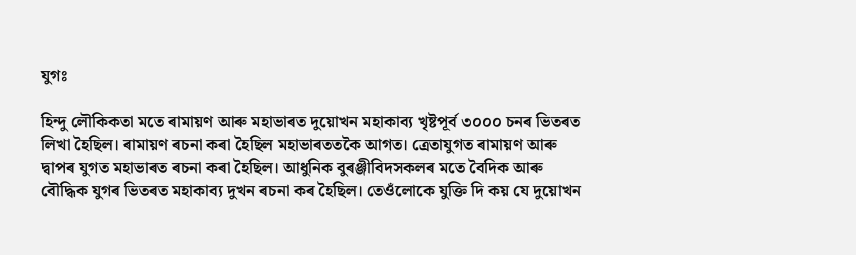যুগঃ

হিন্দু লৌকিকতা মতে ৰামায়ণ আৰু মহাভাৰত দুয়োখন মহাকাব্য খৃষ্টপূর্ব ৩০০০ চনৰ ভিতৰত লিখা হৈছিল। ৰামায়ণ ৰচনা কৰা হৈছিল মহাভাৰততকৈ আগত। ত্রেতাযুগত ৰামায়ণ আৰু দ্বাপৰ যুগত মহাভাৰত ৰচনা কৰা হৈছিল। আধুনিক বুৰঞ্জীবিদসকলৰ মতে বৈদিক আৰু বৌদ্ধিক যুগৰ ভিতৰত মহাকাব্য দুখন ৰচনা কৰ হৈছিল। তেওঁলোকে যুক্তি দি কয় যে দুয়োখন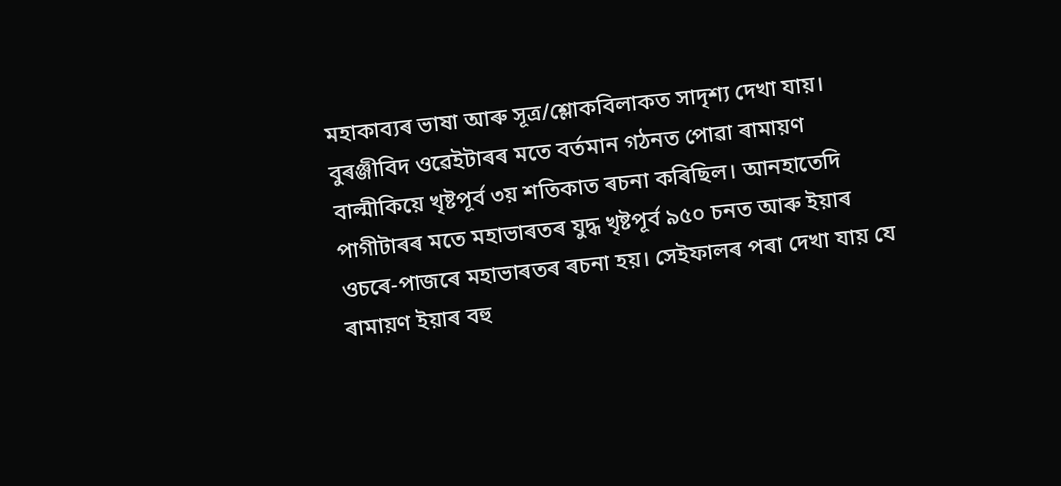মহাকাব্যৰ ভাষা আৰু সূত্র/শ্লোকবিলাকত সাদৃশ্য দেখা যায়। বুৰঞ্জীবিদ ওৱেইটাৰৰ মতে বর্তমান গঠনত পোৱা ৰামায়ণ বাল্মীকিয়ে খৃষ্টপূর্ব ৩য় শতিকাত ৰচনা কৰিছিল। আনহাতেদি পাগীটাৰৰ মতে মহাভাৰতৰ যুদ্ধ খৃষ্টপূর্ব ৯৫০ চনত আৰু ইয়াৰ ওচৰে-পাজৰে মহাভাৰতৰ ৰচনা হয়। সেইফালৰ পৰা দেখা যায় যে ৰামায়ণ ইয়াৰ বহু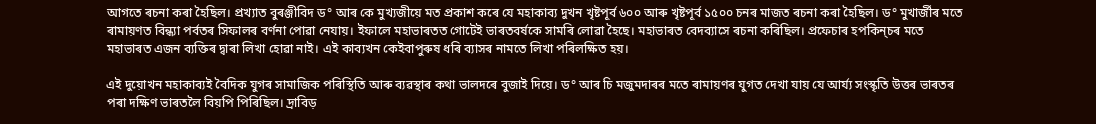আগতে ৰচনা কৰা হৈছিল। প্ৰখ্যাত বুৰঞ্জীবিদ ড° আৰ কে মুখ্যজীয়ে মত প্রকাশ কৰে যে মহাকাব্য দুখন খৃষ্টপূর্ব ৬০০ আৰু খৃষ্টপূর্ব ১৫০০ চনৰ মাজত ৰচনা কৰা হৈছিল। ড° মুখার্জীৰ মতে ৰামায়ণত বিন্ধ্যা পৰ্বতৰ সিফালৰ বর্ণনা পোৱা নেযায়। ইফালে মহাভাৰতত গোটেই ভাৰতবৰ্ষকে সামৰি লোৱা হৈছে। মহাভাৰত বেদব্যাসে ৰচনা কৰিছিল। প্ৰফেচাৰ হপকিন্‌চৰ মতে মহাভাৰত এজন ব্যক্তিৰ দ্বাৰা লিখা হোৱা নাই। এই কাব্যখন কেইবাপুৰুষ ধৰি ব্যাসৰ নামতে লিখা পৰিলক্ষিত হয়।

এই দুয়োখন মহাকাব্যই বৈদিক যুগৰ সামাজিক পৰিস্থিতি আৰু ব্যৱস্থাৰ কথা ভালদৰে বুজাই দিয়ে। ড° আৰ চি মজুমদাৰৰ মতে ৰামায়ণৰ যুগত দেখা যায় যে আর্য্য সংস্কৃতি উত্তৰ ভাৰতৰ পৰা দক্ষিণ ভাৰতলৈ বিয়পি পিৰিছিল। দ্রাবিড়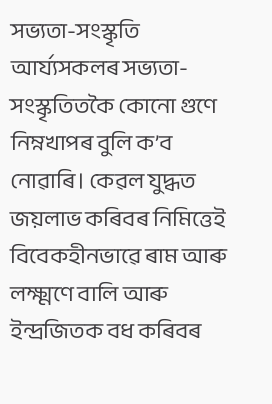সভ্যতা-সংস্কৃতি আৰ্য্যসকলৰ সভ্যতা-সংস্কৃতিতকৈ কোনো গুণে নিম্নখাপৰ বুলি ক’ব নোৱাৰি। কেৱল যুদ্ধত জয়লাভ কৰিবৰ নিমিত্তেই বিবেকহীনভাৱে ৰাম আৰু লক্ষ্মণে বালি আৰু ইন্দ্ৰজিতক বধ কৰিবৰ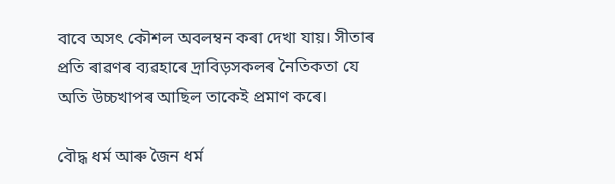বাবে অসৎ কৌশল অবলম্বন কৰা দেখা যায়। সীতাৰ প্ৰতি ৰাৱণৰ ব্যৱহাৰে দ্রাবিড়সকলৰ নৈতিকতা যে অতি উচ্চখাপৰ আছিল তাকেই প্ৰমাণ কৰে।

বৌদ্ধ ধর্ম আৰু জৈন ধৰ্ম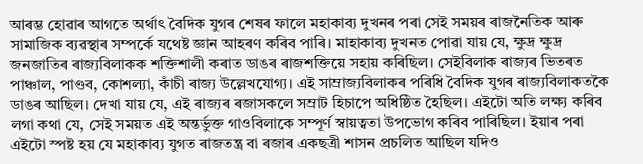আৰম্ভ হোৱাৰ আগতে অৰ্থাৎ বৈদিক যুগৰ শেষৰ ফালে মহাকাব্য দুখনৰ পৰা সেই সময়ৰ ৰাজনৈতিক আৰু সামাজিক ব্যৱস্থাৰ সম্পৰ্কে যথেষ্ট জ্ঞান আহৰণ কৰিব পাৰি। মাহাকাব্য দুখনত পোৱা যায় যে, ক্ষুদ্র ক্ষুদ্র জনজাতিৰ ৰাজ্যবিলাকক শক্তিশালী কৰাত ডাঙৰ ৰাজশক্তিয়ে সহায় কৰিছিল। সেইবিলাক ৰাজ্যৰ ভিতৰত পাঞ্চাল, পাণ্ডব, কোশল্যা, কাঁচী ৰাজ্য উল্লেখযোগ্য। এই সাম্রাজ্যবিলাকৰ পৰিধি বৈদিক যুগৰ ৰাজ্যবিলাকতকৈ ডাঙৰ আছিল। দেখা যায় যে, এই ৰাজ্যৰ ৰজাসকলে সম্রাট হিচাপে অধিষ্ঠিত হৈছিল। এইটো অতি লক্ষ্য কৰিব লগা কথা যে, সেই সময়ত এই অন্তর্ভুক্ত গাওবিলাকে সম্পূর্ণ স্বায়ত্বতা উপভোগ কৰিব পাৰিছিল। ইয়াৰ পৰা এইটো স্পষ্ট হয় যে মহাকাব্য যুগত ৰাজতন্ত্র বা ৰজাৰ একছত্রী শাসন প্রচলিত আছিল যদিও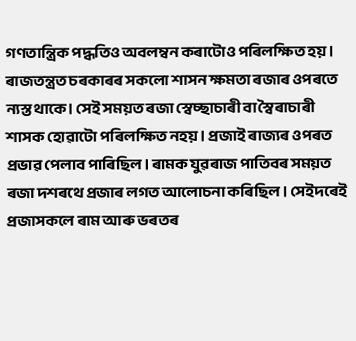গণতান্ত্রিক পদ্ধতিও অবলম্বন কৰাটোও পৰিলক্ষিত হয়। ৰাজতন্ত্ৰত চৰকাৰৰ সকলো শাসন ক্ষমতা ৰজাৰ ওপৰতে ন্যস্ত থাকে। সেই সময়ত ৰজা স্বেচ্ছাচাৰী বা স্বৈৰাচাৰী শাসক হোৱাটো পৰিলক্ষিত নহয়। প্ৰজাই ৰাজ্যৰ ওপৰত প্ৰভাৱ পেলাব পাৰিছিল। ৰামক যুৱৰাজ পাতিবৰ সময়ত ৰজা দশৰথে প্ৰজাৰ লগত আলোচনা কৰিছিল। সেইদৰেই প্ৰজাসকলে ৰাম আৰু ভৰতৰ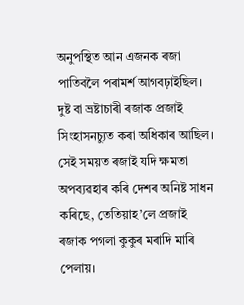অনুপস্থিত আন এজনক ৰজা পাতিবলৈ পৰামৰ্শ আগবঢ়াইছিল। দুষ্ট বা ভ্ৰষ্টাচাৰী ৰজাক প্ৰজাই সিংহাসনচ্যুত কৰা অধিকাৰ আছিল। সেই সময়ত ৰজাই যদি ক্ষমতা অপব্যৱহাৰ কৰি দেশৰ অনিষ্ট সাধন কৰিছে, তেতিয়াহ’লে প্ৰজাই ৰজাক পগলা কুকুৰ মৰাদি মাৰি পেলায়।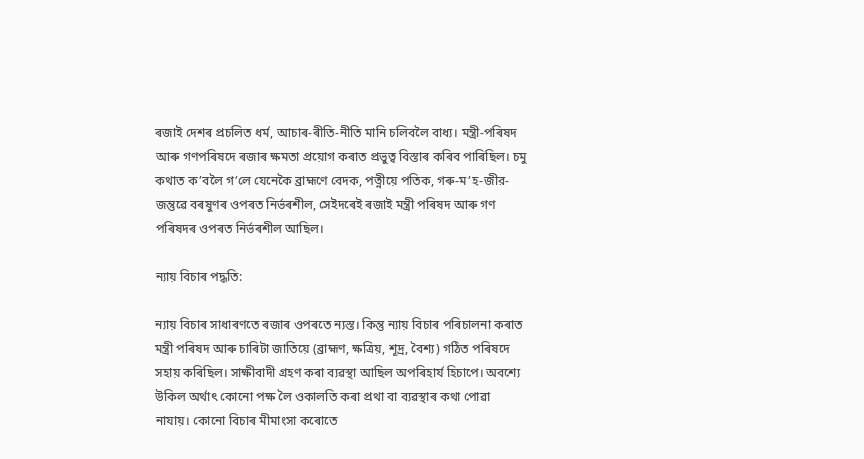ৰজাই দেশৰ প্রচলিত ধৰ্ম, আচাৰ-ৰীতি-নীতি মানি চলিবলৈ বাধ্য। মন্ত্রী-পৰিষদ আৰু গণপৰিষদে ৰজাৰ ক্ষমতা প্রয়োগ কৰাত প্রভুত্ব বিস্তাৰ কৰিব পাৰিছিল। চমু কথাত ক’বলৈ গ’লে যেনেকৈ ব্রাহ্মণে বেদক, পত্নীয়ে পতিক, গৰু-ম’হ-জীর-জন্তুৱে বৰষুণৰ ওপৰত নিৰ্ভৰশীল, সেইদৰেই ৰজাই মন্ত্ৰী পৰিষদ আৰু গণ পৰিষদৰ ওপৰত নিৰ্ভৰশীল আছিল।

ন্যায় বিচাৰ পদ্ধতি:

ন্যায় বিচাৰ সাধাৰণতে ৰজাৰ ওপৰতে ন্যস্ত। কিন্তু ন্যায় বিচাৰ পৰিচালনা কৰাত মন্ত্ৰী পৰিষদ আৰু চাৰিটা জাতিয়ে (ব্রাহ্মণ, ক্ষত্রিয়, শূদ্র, বৈশ্য) গঠিত পৰিষদে সহায় কৰিছিল। সাক্ষীবাদী গ্রহণ কৰা ব্যৱস্থা আছিল অপৰিহাৰ্য হিচাপে। অবশ্যে উকিল অর্থাৎ কোনো পক্ষ লৈ ওকালতি কৰা প্ৰথা বা ব্যৱস্থাৰ কথা পোৱা নাযায়। কোনো বিচাৰ মীমাংসা কৰোতে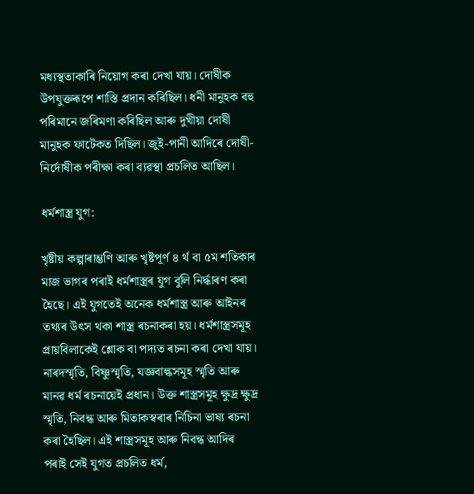মধ্যস্থতাকাৰি নিয়োগ কৰা দেখা যায়। দোষীক উপযুক্তৰূপে শাস্তি প্রদান কৰিছিল। ধনী মানুহক বহু পৰিমানে জৰিমণা কৰিছিল আৰু দুখীয়া দোষী মানুহক ফাটেকত দিছিল। জুই-পানী আদিৰে দোষী-নির্দোষীক পৰীক্ষা কৰা ব্যৱস্থা প্রচলিত আছিল।

ধর্মশাস্ত্র যুগ:

খৃষ্টীয় কল্পাৰাম্ভণি আৰু খৃষ্টপূর্ণ ৪ র্থ বা ৫ম শতিকাৰ মাজ ভাগৰ পৰাই ধৰ্মশাস্ত্ৰৰ যুগ বুলি নিৰ্দ্ধাৰণ কৰা হৈছে। এই যুগতেই অনেক ধর্মশাস্ত্ৰ আৰু আইনৰ তথ্যৰ উৎস থকা শাস্ত্ৰ ৰচনাকৰা হয়। ধর্মশাস্ত্রসমূহ প্রায়বিলাকেই শ্লোক বা পদ্যত ৰচনা কৰা দেখা যায়। নাৰদস্মৃতি, বিষ্ণুস্মৃতি, যজ্ঞবাল্কসমূহ স্মৃতি আৰু মানৱ ধৰ্ম ৰচনায়েই প্রধান। উক্ত শাস্ত্রসমূহ ক্ষুদ্র ক্ষুদ্র স্মৃতি, নিবন্ধ আৰু মিতাকস্বৰাৰ নিচিনা ভাষ্য ৰচনা কৰা হৈছিল। এই শাস্ত্রসমূহ আৰু নিবন্ধ আদিৰ পৰাই সেই যুগত প্রচলিত ধর্ম,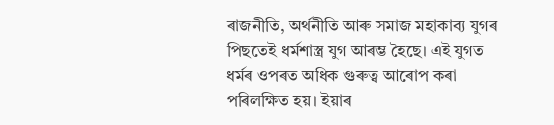ৰাজনীতি, অর্থনীতি আৰু সমাজ মহাকাব্য যুগৰ পিছতেই ধর্মশাস্ত্ৰ যুগ আৰম্ভ হৈছে। এই যুগত ধৰ্মৰ ওপৰত অধিক গুৰুত্ব আৰোপ কৰা পৰিলক্ষিত হয়। ইয়াৰ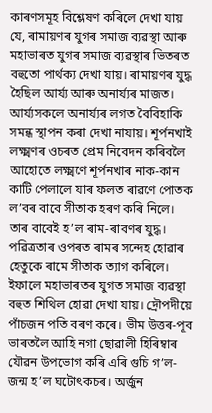কাৰণসমূহ বিশ্লেষণ কৰিলে দেখা যায় যে, ৰামায়ণৰ যুগৰ সমাজ ব্যৱস্থা আৰু মহাভাৰত যুগৰ সমাজ ব্যৱস্থাৰ ভিতৰত বহুতো পার্থক্য দেখা যায়। ৰামায়ণৰ যুদ্ধ হৈছিল আৰ্য্য আৰু অনাৰ্য্যৰ মাজত। আৰ্য্যসকলে অনাৰ্য্যৰ লগত বৈবিহাকি সমন্ধ স্থাপন কৰা দেখা নাযায়। শূর্পনখাই লক্ষ্মণৰ ওচৰত প্রেম নিবেদন কৰিবলৈ আহোতে লক্ষ্মণে শূর্পনখাৰ নাক-কান কাটি পেলালে যাৰ ফলত ৰাৱণে পোতক ল’বৰ বাবে সীতাক হৰণ কৰি নিলে। তাৰ বাবেই হ’ল ৰাম-ৰাবণৰ যুদ্ধ। পৱিত্ৰতাৰ ওপৰত ৰামৰ সন্দেহ হোৱাৰ হেতুকে ৰামে সীতাক ত্যাগ কৰিলে। ইফালে মহাভাৰতৰ যুগত সমাজ ব্যৱস্থা বহুত শিথিল হোৱা দেখা যায়। দ্রৌপদীয়ে পাঁচজন পতি বৰণ কৰে। ভীম উত্তৰ-পূব ভাৰতলৈ আহি নগা ছোৱালী হিৰিম্বাৰ যৌৱন উপভোগ কৰি এৰি গুচি গ’ল-জন্ম হ’ল ঘটোৎকচৰ। অর্জুন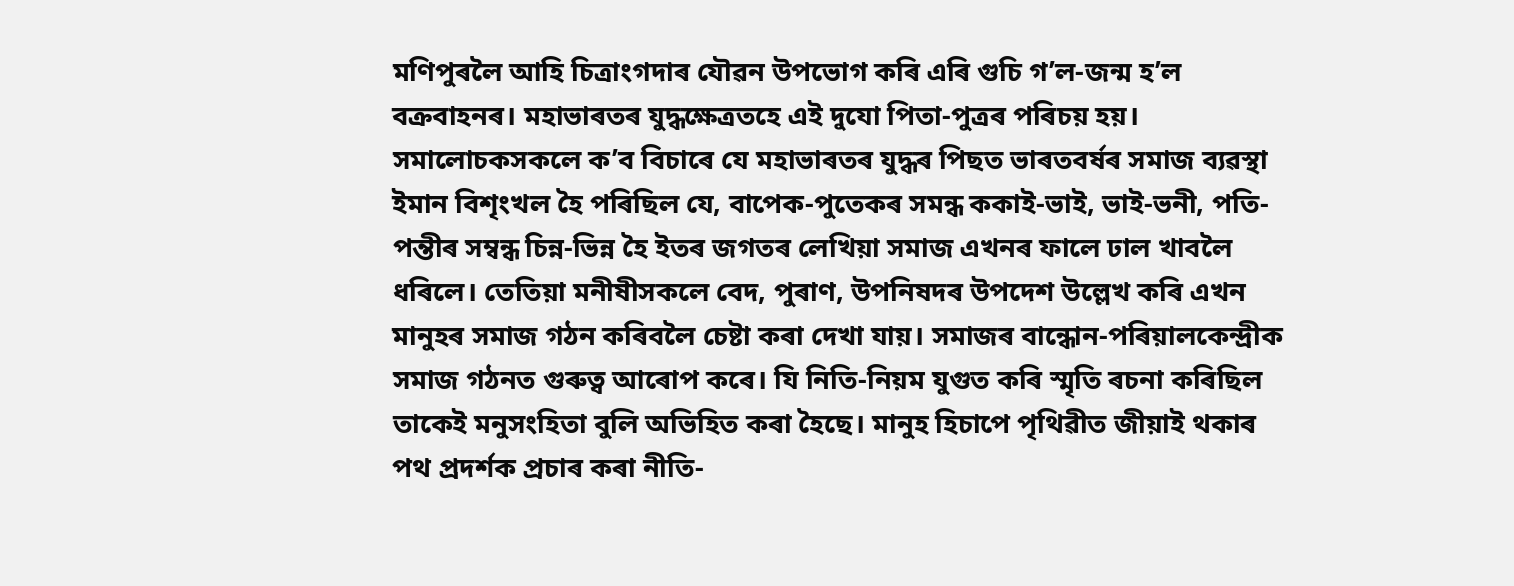মণিপুৰলৈ আহি চিত্ৰাংগদাৰ যৌৱন উপভোগ কৰি এৰি গুচি গ’ল-জন্ম হ’ল বক্ৰবাহনৰ। মহাভাৰতৰ যুদ্ধক্ষেত্ৰতহে এই দুযো পিতা-পুত্ৰৰ পৰিচয় হয়। সমালোচকসকলে ক’ব বিচাৰে যে মহাভাৰতৰ যুদ্ধৰ পিছত ভাৰতবৰ্ষৰ সমাজ ব্যৱস্থা ইমান বিশৃংখল হৈ পৰিছিল যে, বাপেক-পুতেকৰ সমন্ধ ককাই-ভাই, ভাই-ভনী, পতি-পন্তীৰ সম্বন্ধ চিন্ন-ভিন্ন হৈ ইতৰ জগতৰ লেখিয়া সমাজ এখনৰ ফালে ঢাল খাবলৈ ধৰিলে। তেতিয়া মনীষীসকলে বেদ, পুৰাণ, উপনিষদৰ উপদেশ উল্লেখ কৰি এখন মানুহৰ সমাজ গঠন কৰিবলৈ চেষ্টা কৰা দেখা যায়। সমাজৰ বান্ধোন-পৰিয়ালকেন্দ্রীক সমাজ গঠনত গুৰুত্ব আৰোপ কৰে। যি নিতি-নিয়ম যুগুত কৰি স্মৃতি ৰচনা কৰিছিল তাকেই মনুসংহিতা বুলি অভিহিত কৰা হৈছে। মানুহ হিচাপে পৃথিৱীত জীয়াই থকাৰ পথ প্রদর্শক প্ৰচাৰ কৰা নীতি-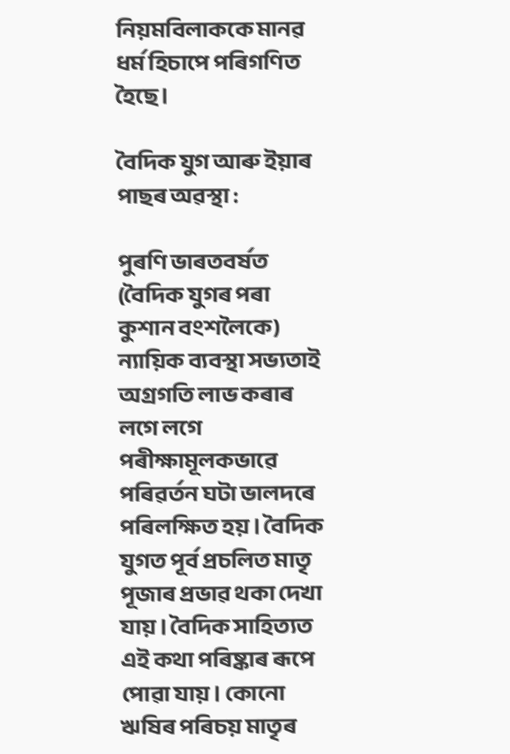নিয়মবিলাককে মানৱ ধর্ম হিচাপে পৰিগণিত হৈছে।

বৈদিক যুগ আৰু ইয়াৰ পাছৰ অৱস্থা :

পুৰণি ভাৰতবৰ্ষত (বৈদিক যুগৰ পৰা কুশান বংশলৈকে) ন্যায়িক ব্যবস্থা সভ্যতাই অগ্রগতি লাভ কৰাৰ লগে লগে পৰীক্ষামূলকভাৱে পৰিৱৰ্তন ঘটা ভালদৰে পৰিলক্ষিত হয়। বৈদিক যুগত পূর্ব প্রচলিত মাতৃ পূজাৰ প্ৰভাৱ থকা দেখা যায়। বৈদিক সাহিত্যত এই কথা পৰিষ্কাৰ ৰূপে পোৱা যায়। কোনো ঋষিৰ পৰিচয় মাতৃৰ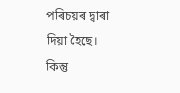পৰিচয়ৰ দ্বাৰা দিয়া হৈছে। কিন্তু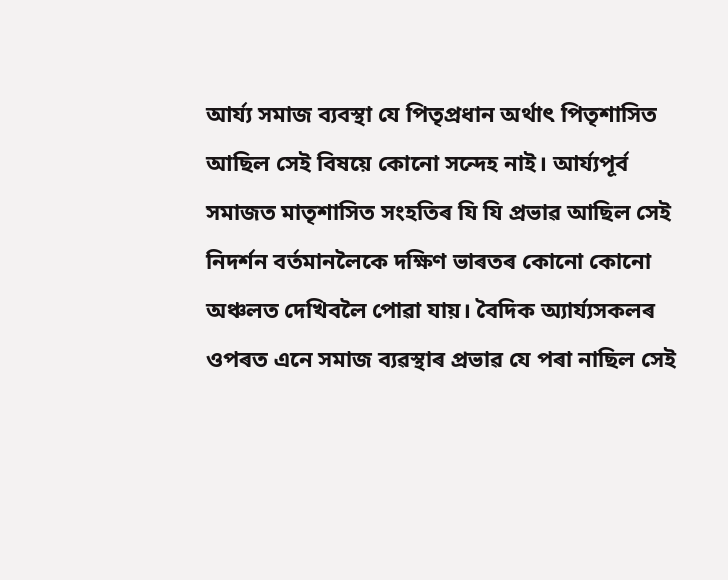আর্য্য সমাজ ব্যবস্থা যে পিতৃপ্রধান অর্থাৎ পিতৃশাসিত আছিল সেই বিষয়ে কোনো সন্দেহ নাই। আর্য্যপূর্ব সমাজত মাতৃশাসিত সংহতিৰ যি যি প্ৰভাৱ আছিল সেই নিদর্শন বর্তমানলৈকে দক্ষিণ ভাৰতৰ কোনো কোনো অঞ্চলত দেখিবলৈ পোৱা যায়। বৈদিক অ্যাৰ্য্যসকলৰ ওপৰত এনে সমাজ ব্যৱস্থাৰ প্ৰভাৱ যে পৰা নাছিল সেই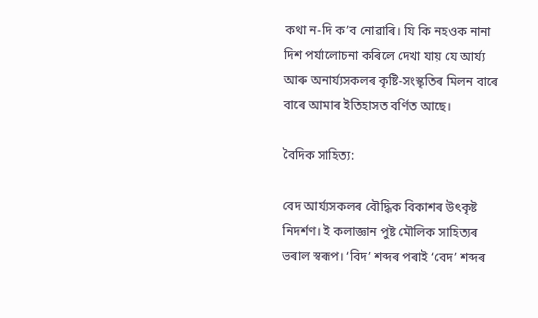কথা ন-দি ক’ব নোৱাৰি। যি কি নহওক নানা দিশ পর্যালোচনা কৰিলে দেখা যায় যে আৰ্য্য আৰু অনাৰ্য্যসকলৰ কৃষ্টি-সংস্কৃতিৰ মিলন বাৰে বাৰে আমাৰ ইতিহাসত বর্ণিত আছে।

বৈদিক সাহিত্য:

বেদ আৰ্য্যসকলৰ বৌদ্ধিক বিকাশৰ উৎকৃষ্ট নিদর্শণ। ই কলাজ্ঞান পুষ্ট মৌলিক সাহিত্যৰ ভৰাল স্বৰূপ। ‘বিদ’ শব্দৰ পৰাই ‘বেদ’ শব্দৰ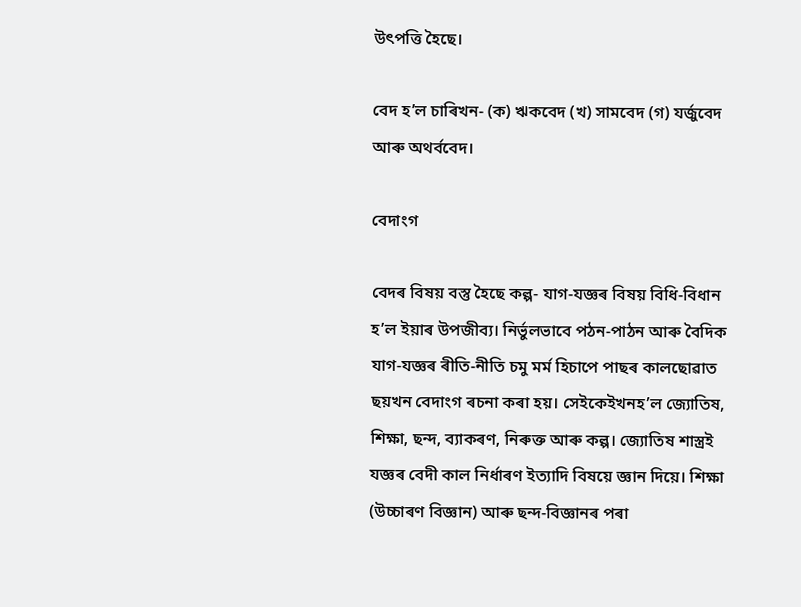উৎপত্তি হৈছে।

বেদ হ’ল চাৰিখন- (ক) ঋকবেদ (খ) সামবেদ (গ) যর্জুবেদ আৰু অথর্ববেদ।

বেদাংগ

বেদৰ বিষয় বস্তু হৈছে কল্প- যাগ-যজ্ঞৰ বিষয় বিধি-বিধান হ’ল ইয়াৰ উপজীব্য। নির্ভুলভাবে পঠন-পাঠন আৰু বৈদিক যাগ-যজ্ঞৰ ৰীতি-নীতি চমু মর্ম হিচাপে পাছৰ কালছোৱাত ছয়খন বেদাংগ ৰচনা কৰা হয়। সেইকেইখনহ’ল জ্যোতিষ, শিক্ষা, ছন্দ, ব্যাকৰণ, নিৰুক্ত আৰু কল্প। জ্যোতিষ শাস্ত্রই যজ্ঞৰ বেদী কাল নিৰ্ধাৰণ ইত্যাদি বিষয়ে জ্ঞান দিয়ে। শিক্ষা (উচ্চাৰণ বিজ্ঞান) আৰু ছন্দ-বিজ্ঞানৰ পৰা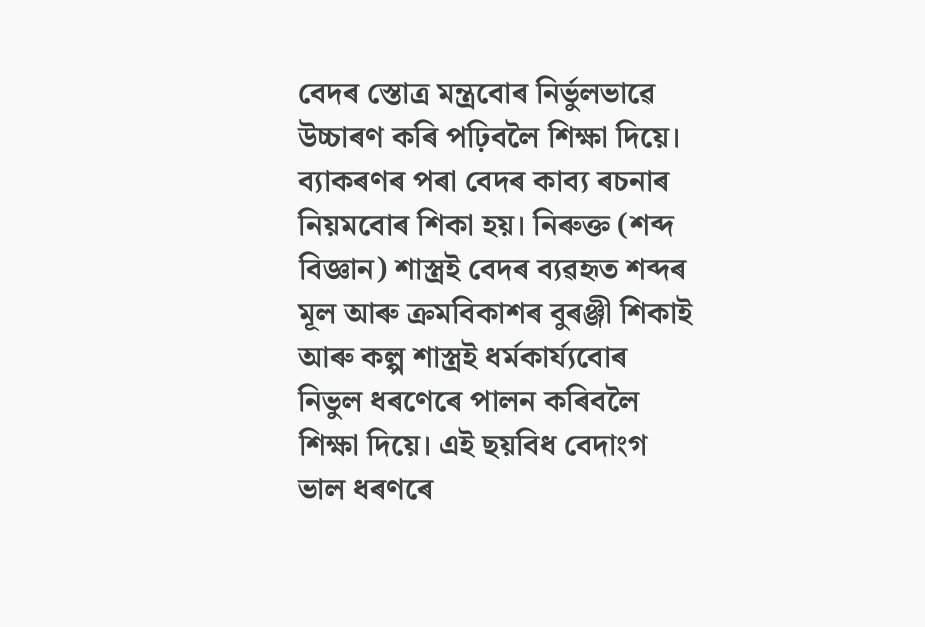বেদৰ স্তোত্ৰ মন্ত্ৰবোৰ নির্ভুলভাৱে উচ্চাৰণ কৰি পঢ়িবলৈ শিক্ষা দিয়ে। ব্যাকৰণৰ পৰা বেদৰ কাব্য ৰচনাৰ নিয়মবোৰ শিকা হয়। নিৰুক্ত (শব্দ বিজ্ঞান) শাস্ত্ৰই বেদৰ ব্যৱহৃত শব্দৰ মূল আৰু ক্ৰমবিকাশৰ বুৰঞ্জী শিকাই আৰু কল্প শাস্ত্ৰই ধৰ্মকাৰ্য্যবোৰ নিভুল ধৰণেৰে পালন কৰিবলৈ শিক্ষা দিয়ে। এই ছয়বিধ বেদাংগ ভাল ধৰণৰে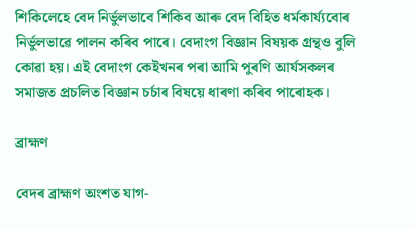শিকিলেহে বেদ নির্ভুলভাবে শিকিব আৰু বেদ বিহিত ধৰ্মকাৰ্য্যবোৰ নির্ভুলভাৱে পালন কৰিব পাৰে। বেদাংগ বিজ্ঞান বিষয়ক গ্রন্থও বুলি কোৱা হয়। এই বেদাংগ কেইখনৰ পৰা আমি পুৰণি আৰ্যসকলৰ সমাজত প্রচলিত বিজ্ঞান চৰ্চাৰ বিষয়ে ধাৰণা কৰিব পাৰোহক।

ব্রাহ্মণ

বেদৰ ব্ৰাহ্মণ অংশত যাগ-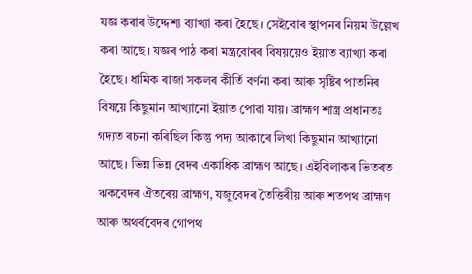যজ্ঞ কৰাৰ উদ্দেশ্য ব্যাখ্যা কৰা হৈছে। সেইবোৰ স্থাপনৰ নিয়ম উল্লেখ কৰা আছে। যজ্ঞৰ পাঠ কৰা মন্ত্ৰবোৰৰ বিষয়য়েও ইয়াত ব্যাখ্যা কৰা হৈছে। ধামিক ৰাজা সকলৰ কীৰ্তি বর্ণনা কৰা আৰু সৃষ্টিৰ পাতনিৰ বিষয়ে কিছুমান আখ্যানো ইয়াত পোৱা যায়। ব্রাহ্মণ শাস্ত্র প্রধানতঃ গদ্যত ৰচনা কৰিছিল কিন্তু পদ্য আকাৰে লিখা কিছুমান আখ্যানো আছে। ভিন্ন ভিন্ন বেদৰ একাধিক ব্রাহ্মণ আছে। এইবিলাকৰ ভিতৰত ঋকবেদৰ ঐতৰেয় ব্রাহ্মণ, যজুবেদৰ তৈত্তিৰীয় আৰু শতপথ ব্রাহ্মণ আৰু অথর্ববেদৰ গোপথ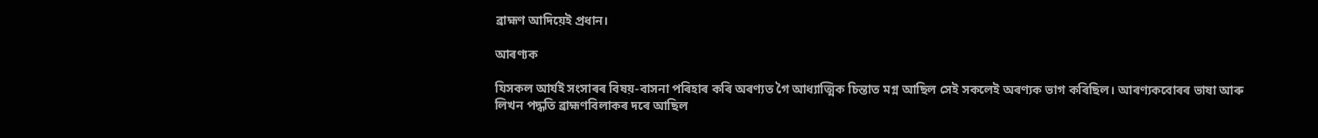ব্রাহ্মণ আদিয়েই প্রধান।

আৰণ্যক

যিসকল আৰ্যই সংসাৰৰ বিষয়-বাসনা পৰিহাৰ কৰি অৰণ্যত গৈ আধ্যাত্মিক চিন্তাত মগ্ন আছিল সেই সকলেই অৰণ্যক ভাগ কৰিছিল। আৰণ্যকবোৰৰ ভাষা আৰু লিখন পদ্ধতি ব্রাহ্মণবিলাকৰ দৰে আছিল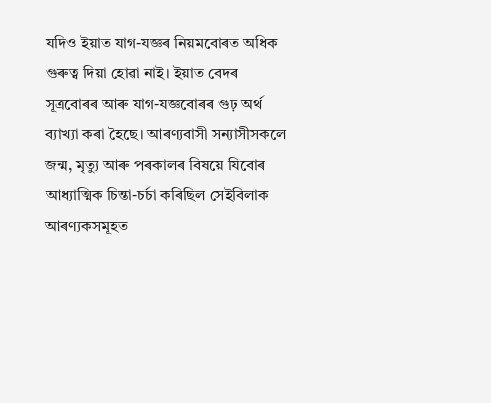যদিও ইয়াত যাগ-যজ্ঞৰ নিয়মবোৰত অধিক গুৰুত্ব দিয়া হোৱা নাই। ইয়াত বেদৰ সূত্ৰবোৰৰ আৰু যাগ-যজ্ঞবোৰৰ গুঢ় অর্থ ব্যাখ্যা কৰা হৈছে। আৰণ্যবাসী সন্যাসীসকলে জন্ম, মৃত্যু আৰু পৰকালৰ বিষয়ে যিবোৰ আধ্যাত্মিক চিন্তা-চৰ্চা কৰিছিল সেইবিলাক আৰণ্যকসমূহত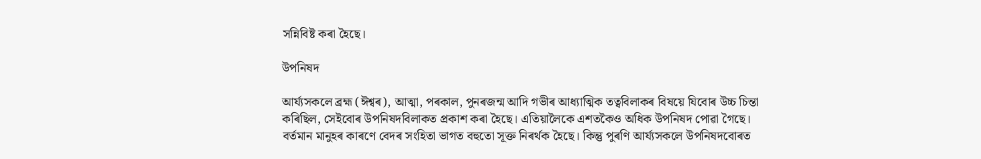সন্নিবিষ্ট কৰা হৈছে।

উপনিষদ

আৰ্য্যসকলে ব্রহ্ম (ঈশ্বৰ), আত্মা, পৰকাল, পুনৰজন্ম আদি গভীৰ আধ্যাত্মিক তত্ববিলাকৰ বিষয়ে যিবোৰ উচ্চ চিন্তা কৰিছিল, সেইবোৰ উপনিষদবিলাকত প্রকাশ কৰা হৈছে। এতিয়ালৈকে এশতকৈও অধিক উপনিষদ পোৱা গৈছে। বর্তমান মানুহৰ কাৰণে বেদৰ সংহিতা ভাগত বহুতো সূক্ত নিৰৰ্থক হৈছে। কিন্তু পুৰণি আৰ্য্যসকলে উপনিষদবোৰত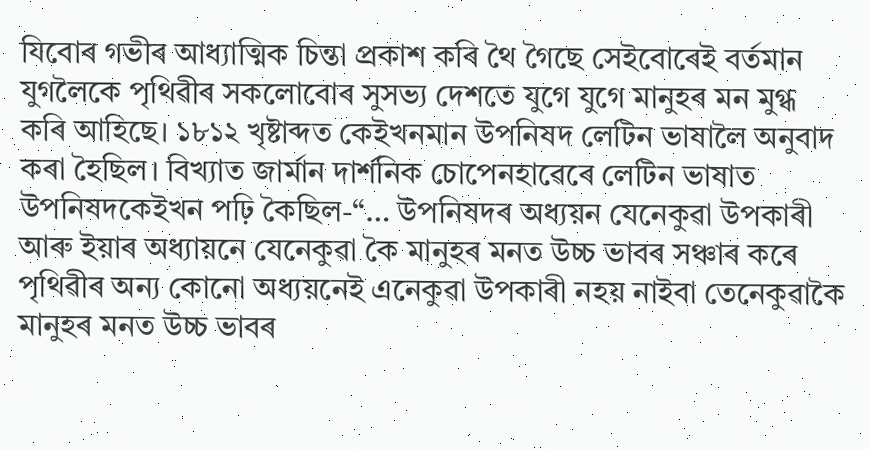যিবোৰ গভীৰ আধ্যাত্মিক চিন্তা প্রকাশ কৰি থৈ গৈছে সেইবোৰেই বৰ্তমান যুগলৈকে পৃথিৱীৰ সকলোবোৰ সুসভ্য দেশতে যুগে যুগে মানুহৰ মন মুগ্ধ কৰি আহিছে। ১৮১২ খৃষ্টাব্দত কেইখনমান উপনিষদ লেটিন ভাষালৈ অনুবাদ কৰা হৈছিল। বিখ্যাত জার্মান দার্শনিক চোপেনহাৱেৰে লেটিন ভাষাত উপনিষদকেইখন পঢ়ি কৈছিল-“… উপনিষদৰ অধ্যয়ন যেনেকুৱা উপকাৰী আৰু ইয়াৰ অধ্যায়নে যেনেকুৱা কৈ মানুহৰ মনত উচ্চ ভাবৰ সঞ্চাৰ কৰে পৃথিৱীৰ অন্য কোনো অধ্যয়নেই এনেকুৱা উপকাৰী নহয় নাইবা তেনেকুৱাকৈ মানুহৰ মনত উচ্চ ভাবৰ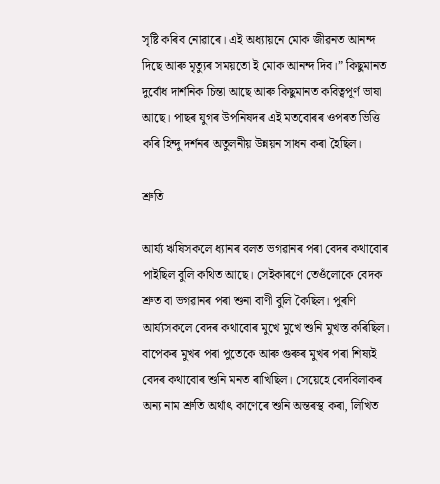সৃষ্টি কৰিব নোৱাৰে। এই অধ্যায়নে মোক জীৱনত আনন্দ দিছে আৰু মৃত্যুৰ সময়তো ই মোক আনন্দ দিব।” কিছুমানত দুর্বোধ দার্শনিক চিন্তা আছে আৰু কিছুমানত কবিত্বপূর্ণ ভাষা আছে। পাছৰ যুগৰ উপনিষদৰ এই মতবোৰৰ ওপৰত ভিত্তি কৰি হিন্দু দৰ্শনৰ অতুলনীয় উন্নয়ন সাধন কৰা হৈছিল।

শ্রুতি

আৰ্য্য ঋষিসকলে ধ্যানৰ বলত ভগৱানৰ পৰা বেদৰ কথাবোৰ পাইছিল বুলি কথিত আছে। সেইকাৰণে তেওঁলোকে বেদক শ্রুত বা ভগৱানৰ পৰা শুনা বাণী বুলি কৈছিল। পুৰণি আৰ্য্যসকলে বেদৰ কথাবোৰ মুখে মুখে শুনি মুখস্ত কৰিছিল। বাপেকৰ মুখৰ পৰা পুতেকে আৰু গুৰুৰ মুখৰ পৰা শিষ্যই বেদৰ কথাবোৰ শুনি মনত ৰাখিছিল। সেয়েহে বেদবিলাকৰ অন্য নাম শ্রুতি অর্থাৎ কাণেৰে শুনি অন্তৰস্থ কৰা, লিখিত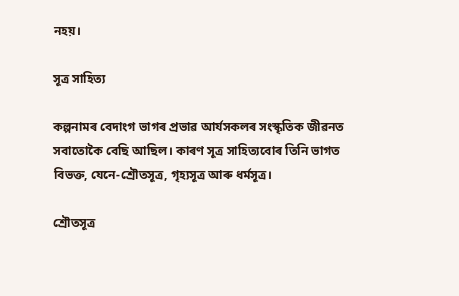নহয়।

সূত্র সাহিত্য

কল্পনামৰ বেদাংগ ভাগৰ প্রভাৱ আৰ্যসকলৰ সংস্কৃতিক জীৱনত সবাতোকৈ বেছি আছিল। কাৰণ সূত্র সাহিত্যবোৰ তিনি ভাগত বিভক্ত, যেনে-শ্রৌতসূত্র, গৃহ্যসূত্র আৰু ধর্মসূত্র।

শ্রৌতসূত্র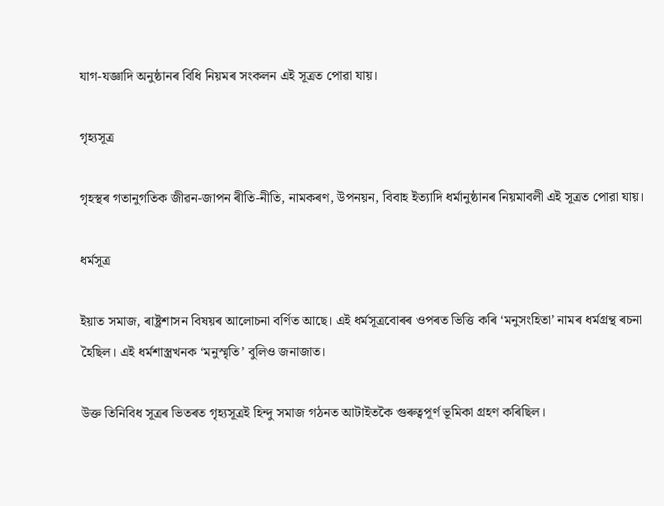যাগ-যজ্ঞাদি অনুষ্ঠানৰ বিধি নিয়মৰ সংকলন এই সূত্ৰত পোৱা যায়।

গৃহ্যসূত্র

গৃহস্থৰ গতানুগতিক জীৱন-জাপন ৰীতি-নীতি, নামকৰণ, উপনয়ন, বিবাহ ইত্যাদি ধর্মানুষ্ঠানৰ নিয়মাবলী এই সূত্রত পোরা যায়।

ধর্মসূত্র

ইয়াত সমাজ, ৰাষ্ট্ৰশাসন বিষয়ৰ আলোচনা বর্ণিত আছে। এই ধৰ্মসূত্ৰবোৰৰ ওপৰত ভিত্তি কৰি ‘মনুসংহিতা’ নামৰ ধর্মগ্রন্থ ৰচনা হৈছিল। এই ধর্মশাস্ত্রখনক ‘মনুস্মৃতি’ বুলিও জনাজাত।

উক্ত তিনিবিধ সূত্ৰৰ ভিতৰত গৃহ্যসূত্ৰই হিন্দু সমাজ গঠনত আটাইতকৈ গুৰুত্বপূৰ্ণ ভূমিকা গ্রহণ কৰিছিল।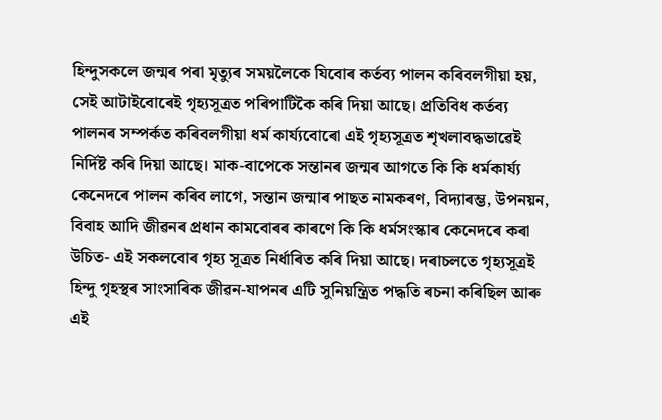হিন্দুসকলে জন্মৰ পৰা মৃত্যুৰ সময়লৈকে যিবোৰ কৰ্তব্য পালন কৰিবলগীয়া হয়, সেই আটাইবোৰেই গৃহ্যসূত্ৰত পৰিপাটিকৈ কৰি দিয়া আছে। প্রতিবিধ কর্তব্য পালনৰ সম্পৰ্কত কৰিবলগীয়া ধৰ্ম কাৰ্য্যবোৰো এই গৃহ্যসূত্ৰত শৃখলাবদ্ধভাৱেই নির্দিষ্ট কৰি দিয়া আছে। মাক-বাপেকে সন্তানৰ জন্মৰ আগতে কি কি ধৰ্মকাৰ্য্য কেনেদৰে পালন কৰিব লাগে, সন্তান জন্মাৰ পাছত নামকৰণ, বিদ্যাৰম্ভ, উপনয়ন, বিবাহ আদি জীৱনৰ প্ৰধান কামবোৰৰ কাৰণে কি কি ধৰ্মসংস্কাৰ কেনেদৰে কৰা উচিত- এই সকলবোৰ গৃহ্য সূত্ৰত নিৰ্ধাৰিত কৰি দিয়া আছে। দৰাচলতে গৃহ্যসূত্রই হিন্দু গৃহস্থৰ সাংসাৰিক জীৱন-যাপনৰ এটি সুনিয়ন্ত্রিত পদ্ধতি ৰচনা কৰিছিল আৰু এই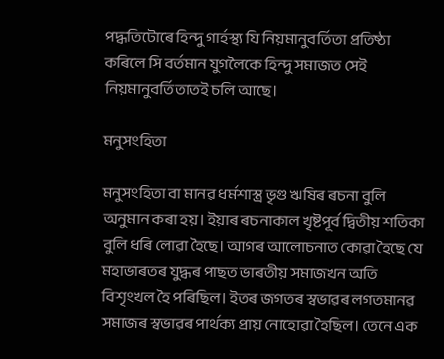পদ্ধতিটোৰে হিন্দু গার্হস্থ্য যি নিয়মানুবর্তিতা প্রতিষ্ঠা কৰিলে সি বর্তমান যুগলৈকে হিন্দু সমাজত সেই নিয়মানুবর্তিতাতই চলি আছে।

মনুসংহিতা

মনুসংহিতা বা মানৱ ধৰ্মশাস্ত্ৰ ভৃগু ঋষিৰ ৰচনা বুলি অনুমান কৰা হয়। ইয়াৰ ৰচনাকাল খৃষ্টপূর্ব দ্বিতীয় শতিকা বুলি ধৰি লোৱা হৈছে। আগৰ আলোচনাত কোৱা হৈছে যে মহাভাৰতৰ যুদ্ধৰ পাছত ভাৰতীয় সমাজখন অতি বিশৃংখল হৈ পৰিছিল। ইতৰ জগতৰ স্বভাৱৰ লগতমানৱ সমাজৰ স্বভাৱৰ পার্থক্য প্রায় নোহোৱা হৈছিল। তেনে এক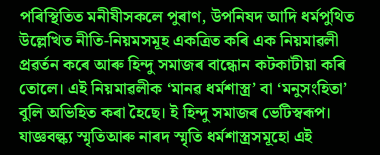পৰিস্থিতিত মনীষীসকলে পুৰাণ, উপনিষদ আদি ধর্মপুথিত উল্লেখিত নীতি-নিয়মসমূহ একত্ৰিত কৰি এক নিয়মাৱলী প্ৰৱৰ্তন কৰে আৰু হিন্দু সমাজৰ বান্ধোন কটকাটীয়া কৰি তোলে। এই নিয়মাৱলীক ‘মানৱ ধর্মশাস্ত্র’ বা ‘মনুসংহিতা’ বুলি অভিহিত কৰা হৈছে। ই হিন্দু সমাজৰ ভেটিস্বৰূপ। যাজ্ঞবল্ক্য স্মৃতিআৰু নাৰদ স্মৃতি ধর্মশাস্ত্ৰসমূহো এই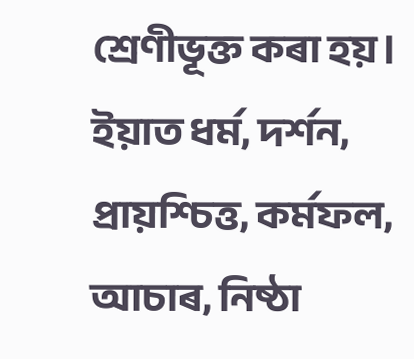শ্রেণীভূক্ত কৰা হয়। ইয়াত ধর্ম, দর্শন, প্রায়শ্চিত্ত, কর্মফল, আচাৰ, নিষ্ঠা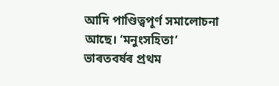আদি পাণ্ডিত্বপূর্ণ সমালোচনা আছে। ‘মনুংসহিতা’ ভাৰতবৰ্ষৰ প্ৰথম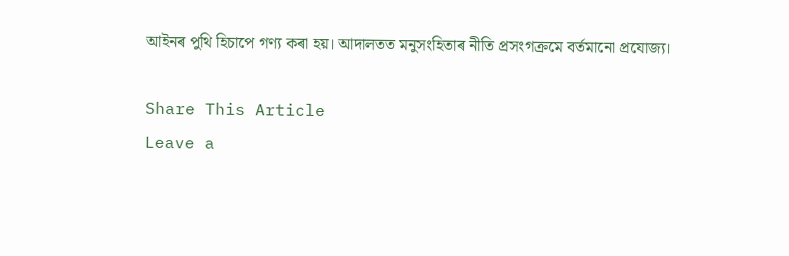আইনৰ পুথি হিচাপে গণ্য কৰা হয়। আদালতত মনুসংহিতাৰ নীতি প্রসংগক্রমে বর্তমানো প্রযোজ্য।

Share This Article
Leave a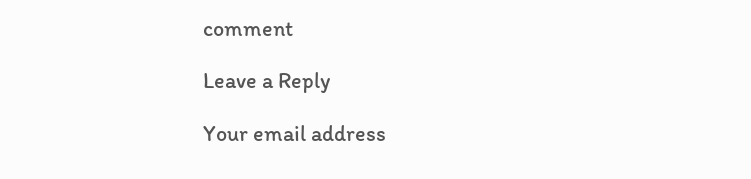comment

Leave a Reply

Your email address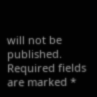will not be published. Required fields are marked *